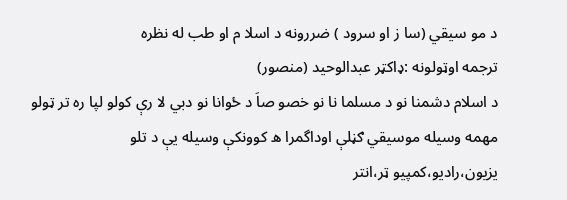د مو سيقي (سا ز او سرود ) ضررونه د اسلا م او طب له نظره
ترجمه اوټولونه :ډاکټر عبدالوحيد (منصور)
د اسلام دشمنا نو د مسلما نا نو خصو صاَ د ځوانا نو دبي لا رې كولو لپا ره تر ټولو مهمه وسيله موسيقي ګڼلې اوداگمرا ه كوونكې وسيله يې د تلو يزيون،راديو،كمپيو ټر،انتر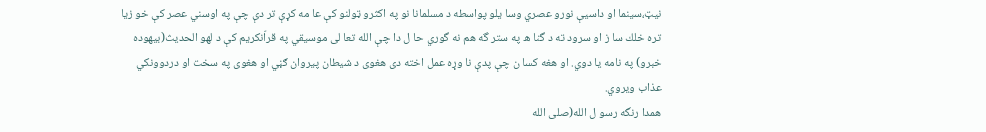نيټ،سينما او داسيې نورو عصري وسا يلو پواسطه د مسلمانا نو په اكثرو ټولنو كې عا مه كړې تر دې چې په اوسني عصر كې خو زيا تره خلك سا ز او سرود ته د گنا ه په ستر گه هم نه گوري حا ل دا چې الله تعا لى موسيقي په قراّنكريم كې د لهو الحديث(بيهوده خبرو) په نامه يا دوي. او هغه كسا ن چې پدې نا وړه عمل اخته دى هغوى د شيطان پيروان ګڼي او هغوى په سخت او دردوونكي عذاب ويروي.
همدا رنگه رسو ل الله(صلى الله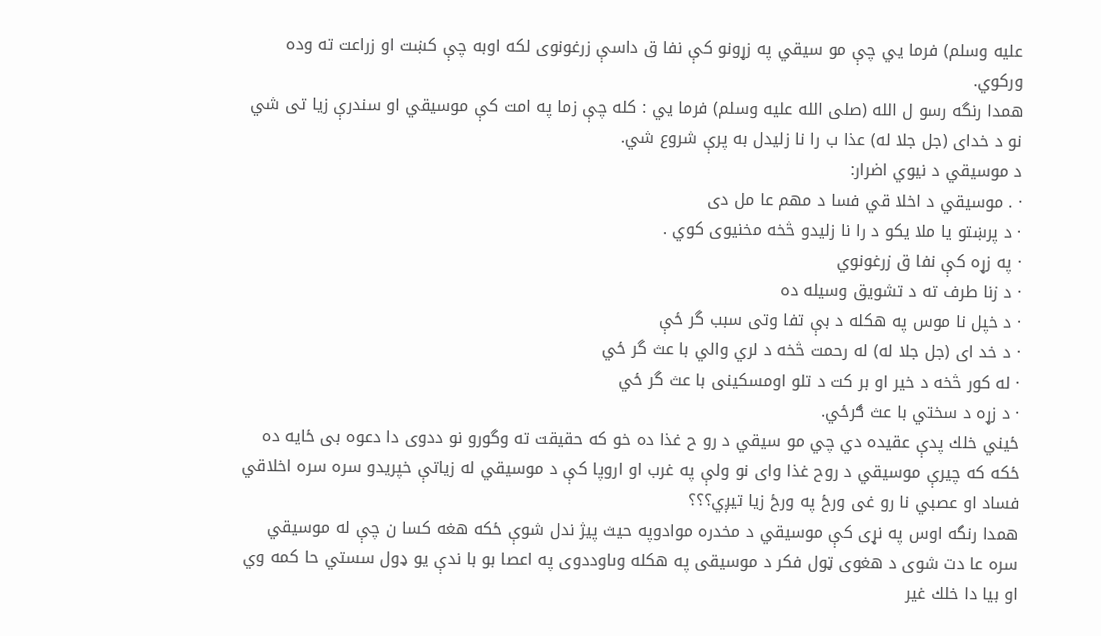عليه وسلم) فرما يي چې مو سيقي په زړونو كې نفا ق داسې زرغونوى لكه اوبه چې كښت او زراعت ته وده وركوي.
همدا رنگه رسو ل الله (صلى الله عليه وسلم) فرما يي : كله چې زما په امت كې موسيقي او سندرې زيا تى شي نو د خداى (جل جلا له) عذا ب را نا زليدل به پرې شروع شي.
د موسيقي د نيوي اضرار:
· . موسيقي د اخلا قي فسا د مهم عا مل دى
· د پرښتو يا ملا يكو د را نا زليدو څخه مخنيوى كوي .
· په زړه كې نفا ق زرغونوي
· د زنا طرف ته د تشويق وسيله ده
· د خپل نا موس په هكله د بې تفا وتى سبب گر ځې
· د خد اى (جل جلا له) له رحمت څخه د لري والي با عث گر ځي
· له كور څخه د خير او بر كت د تلو اومسكينى با عث گر ځي
· د زړه د سختي با عث ګرځي.
ځيني خلك پدې عقيده دي چي مو سيقي د رو ح غذا ده خو كه حقيقت ته وگورو نو ددوى دا دعوه بى ځايه ده ځكه كه چيرې موسيقي د روح غذا واى نو ولې په غرب او اروپا كې د موسيقي له زياتې خپريدو سره سره اخلاقي فساد او عصبي نا رو غى ورځ په ورځ زيا تيږي؟؟؟
همدا رنگه اوس په نړى كې موسيقي د مخدره موادوپه حيث پيژ ندل شوې ځكه هغه كسا ن چې له موسيقي سره عا دت شوى د هغوى ټول فكر د موسيقى په هكله وىاوددوى په اعصا بو با ندې يو ډول سستي حا كمه وي او بيا دا خلك غير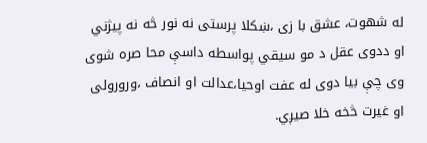له شهوت، عشق با زى ،ښكلا پرستى نه نور څه نه پيژني او ددوى عقل د مو سيقي پواسطه داسې محا صره شوى وى چې بيا دوى له عفت اوحيا،عدالت او انصاف ،ورورولى او غيرت څخه خلا صيږي.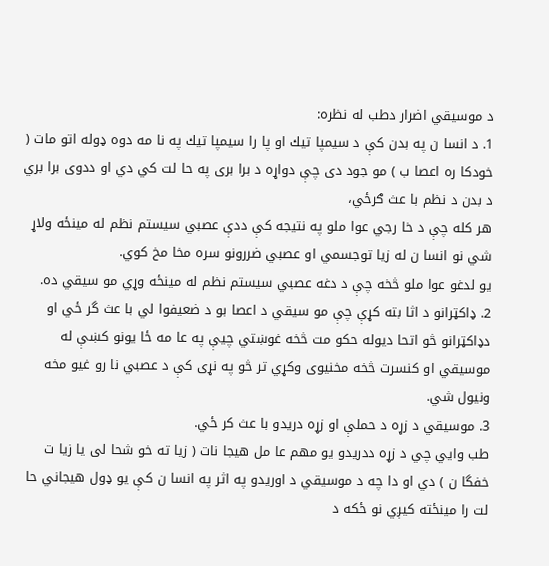د موسيقي اضرار دطب له نظره:
1. د انسا ن په بدن كې د سيمپا تيك او پا را سيمپا تيك په نا مه دوه ډوله اتو مات ( خودكا ره اعصا ب ) مو جود دى چې دواړه د برا برى په حا لت كي دي او ددوى برا بري د بدن د نظم با عث ګرځي،
هر كله چې د خا رجي عوا ملو په نتيجه كې ددې عصبي سيستم نظم له مينځه ولاړ شي نو انسا ن له زيا توجسمي او عصبي ضررونو سره مخا مخ كوي.
يو لدغو عوا ملو څخه چې د دغه عصبي سيستم نظم له مينځه وړي مو سيقي ده.
2. ډاكټرانو د اثا بته كړې چې مو سيقي د اعصا بو د ضعيفوا لي با عث گر ځي او دډاكټرانو څو اتحا ديوله حكو مت څخه غوښتي چيې په عا مه ځا يونو كښې له موسيقي او كنسرت څخه مخنيوى وكړي تر څو په نړى كې د عصبي نا رو غيو مخه ونيول شي.
3. موسيقي د زړه د حملې او زړه دريدو با عث كر ځي.
طب وايي چي د زړه ددريدو يو مهم عا مل هيجا نات ( زيا ته خو شحا لى يا زيا ت خفگا ن ) دي او دا چه د موسيقي د اوريدو په اثر په انسا ن كې يو ډول هيجاني حا لت را مينځته كيږي نو ځكه د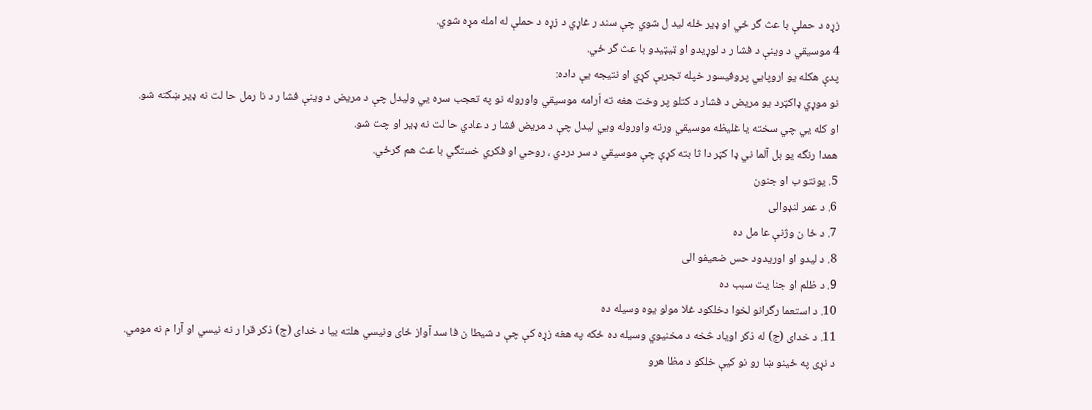زړه د حملې با عث گر ځي او ډير ځله ليد ل شوي چې سند ر غاړي د زړه د حملې له امله مړه شوي.
4 موسيقي د وينې د فشا ر د لوړيدو او ټيټيدو با عث گر ځي.
پدې هكله يو اروپايي پروفيسور خپله تجربې كړي او نتيجه يې داده:
نو موړي ډاكټرد يو مريض د فشار د كتلو پر وخت هغه ته اّرامه موسيقي واوروله نو په تعجب سره يي وليدل چې د مريض د وينې فشا ر د نا رمل حا لت نه ډير ښكته شو.
او كله يي چي سخته يا غليظه موسيقي ورته واوروله ويي ليدل چې د مريض فشا ر د عادي حا لت نه ډير او چت شو.
همدا رنگه يو بل آلما ني ډا كټر دا ثا بته كړې چې موسيقي د سر دردي ، روحي او فكري خستگي با عث هم ګرځي.
5. يونتو ب او جنون
6. د عمر لنډوالى
7. د ځا ن وژنې عا مل ده
8. د ليدو او اوريدود حس ضعيفو الى
9. د ظلم او جنا يت سبب ده
10. د استعما رگرانو لخوا دخلكود غلا مولو يوه وسيله ده
11. د خداى (ج) له ذكر اوياد څخه د مخنيوي وسيله ده ځكه په هغه زړه كې چې د شيطا ن فا سد آواز ځاى ونيسي هلته بيا د خداى (ج) ذكر قرا ر نه نيسي او آرا م نه مومي.
د نړى په ځينو ښا رو نو كيې خلكو د مظا هرو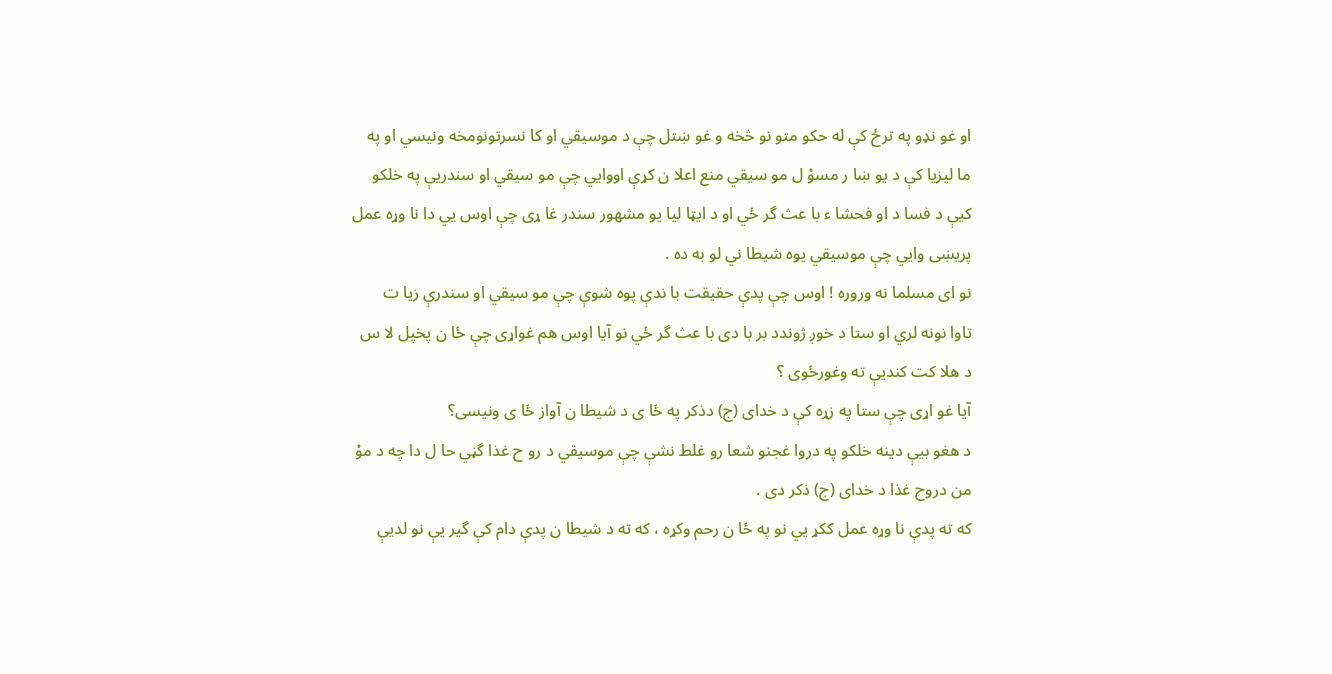او غو نډو په ترځ كې له حكو متو نو څخه و غو ښتل چې د موسيقي او كا نسرتونومخه ونيسي او په ما ليزيا كې د يو ښا ر مسوْ ل مو سيقي منع اعلا ن كړې اووايي چې مو سيقي او سندريې په خلكو كيې د فسا د او فحشا ء با عث گر ځي او د ايټا ليا يو مشهور سندر غا ړى چې اوس يي دا نا وړه عمل پريښى وايي چې موسيقي يوه شيطا ني لو به ده .
نو اى مسلما نه وروره ! اوس چې پدې حقيقت با ندې پوه شوې چې مو سيقي او سندرې زيا ت
تاوا نونه لري او ستا د خوږ ژوندد بر با دى با عث گر ځي نو آيا اوس هم غواړى چې ځا ن پخپل لا س د هلا كت كنديې ته وغورځوى ؟
آيا غو اړى چې ستا په زړه كې د خداى (ج) دذكر په ځا ى د شيطا ن آواز ځا ى ونيسى؟
د هغو بيې دينه خلكو په دروا غجنو شعا رو غلط نشې چې موسيقي د رو ح غذا گڼي حا ل دا چه د موْ من دروح غذا د خداى (ج) ذكر دى .
كه ته پدې نا وړه عمل ككړ يي نو په ځا ن رحم وكړه ، كه ته د شيطا ن پدې دام كې گير يې نو لديې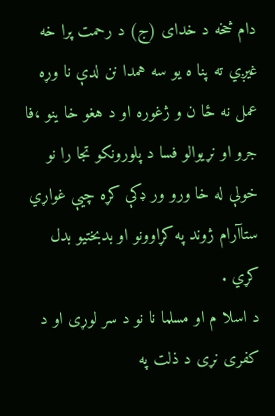دام څخه د خداى (ج) د رحمت پرا خه غيږي ته پنا ه يو سه همدا نن لدې نا وړه عمل نه ځا ن و ژغوره او د هغو خا ينو ،فا جرو او نړيوالو فسا د پلورونكو تجا را نو خولې له خا ورو ور ډكې كړه چيې غواړي ستاآرام ژوند په كړاوونو او بدبختيو بدل كړي .
د اسلا م او مسلما نا نو د سر لوړى او د كفرى نړى د ذلت په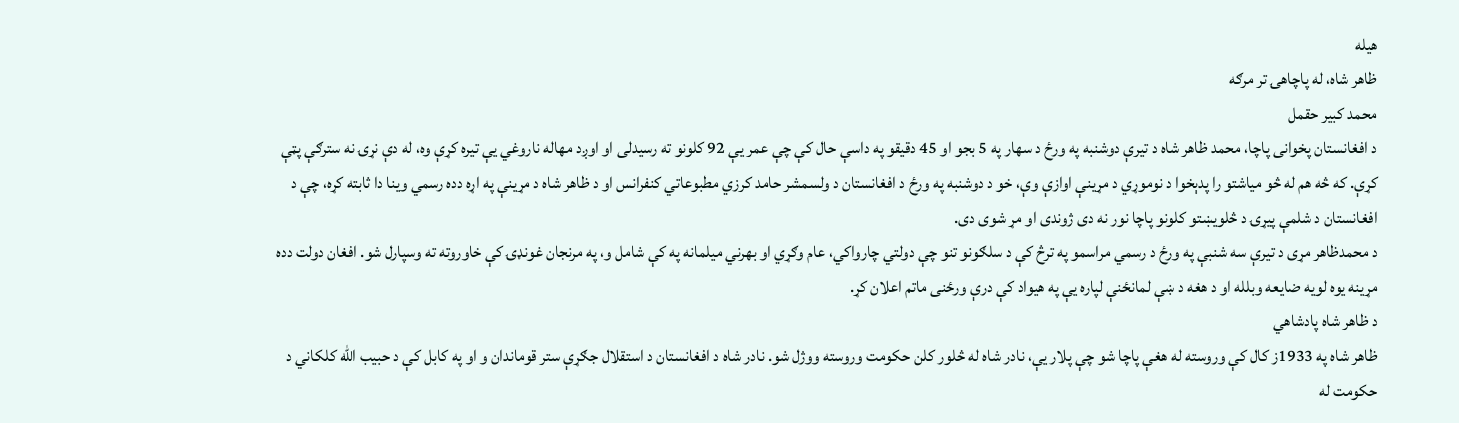هيله
ظاهر شاه، له پاچاهۍ تر مرګه
محمد کبير حقمل
د افغانستان پخوانى پاچا، محمد ظاهر شاه د تيرې دوشنبه په ورځ د سهار په 5 بجو او 45 دقيقو په داسې حال کې چې عمر يې 92 کلونو ته رسيدلى او اوږد مهاله ناروغي يې تيره کړې وه، له دې نړۍ نه سترګې پټې کړې. که څه هم له څو مياشتو را پدېخوا د نوموړي د مړينې اوازې وې، خو د دوشنبه په ورځ د افغانستان د ولسمشر حامد کرزي مطبوعاتي کنفرانس او د ظاهر شاه د مړينې په اړه دده رسمي وينا دا ثابته کړه، چې د افغانستان د شلمې پيړۍ د څلويښتو کلونو پاچا نور نه دى ژوندى او مړ شوى دى.
د محمدظاهر مړى د تيرې سه شنبې په ورځ د رسمي مراسمو په ترڅ کې د سلګونو تنو چې دولتي چارواکي، عام وګړي او بهرني ميلمانه په کې شامل و، په مرنجان غونډۍ کې خاوروته ته وسپارل شو. افغان دولت دده مړينه يوه لويه ضايعه وبلله او د هغه د ښې لمانځنې لپاره يې په هيواد کې درې ورځنى ماتم اعلان کړ.
د ظاهر شاه پادشاهي
ظاهر شاه په 1933ز کال کې وروسته له هغې پاچا شو چې پلار يې، نادر شاه له څلور کلن حکومت وروسته ووژل شو. نادر شاه د افغانستان د استقلال جګړې ستر قوماندان و او په کابل کې د حبيب الله کلکاني د حکومت له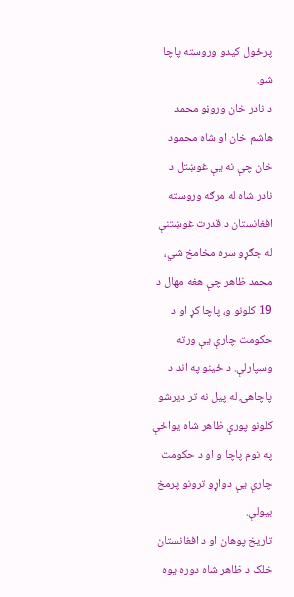پرځول کيدو وروسته پاچا شو.
د نادر خان وروڼو محمد هاشم خان او شاه محمود خان چې نه يې غوښتل د نادر شاه له مرګه وروسته افغانستان د قدرت غوښتنې له جګړو سره مخامخ شي، محمد ظاهر چې هغه مهال د 19 کلونو و، پاچا کړ او د حکومت چارې يې ورته وسپارلې. د ځينو په اند د پاچاهۍ له پيل نه تر ديرشو کلونو پورې ظاهر شاه يواځې په نوم پاچا و او د حکومت چارې يې دواړو ترونو پرمخ بيولې.
تاريخ پوهان او د افغانستان خلک د ظاهر شاه دوره يوه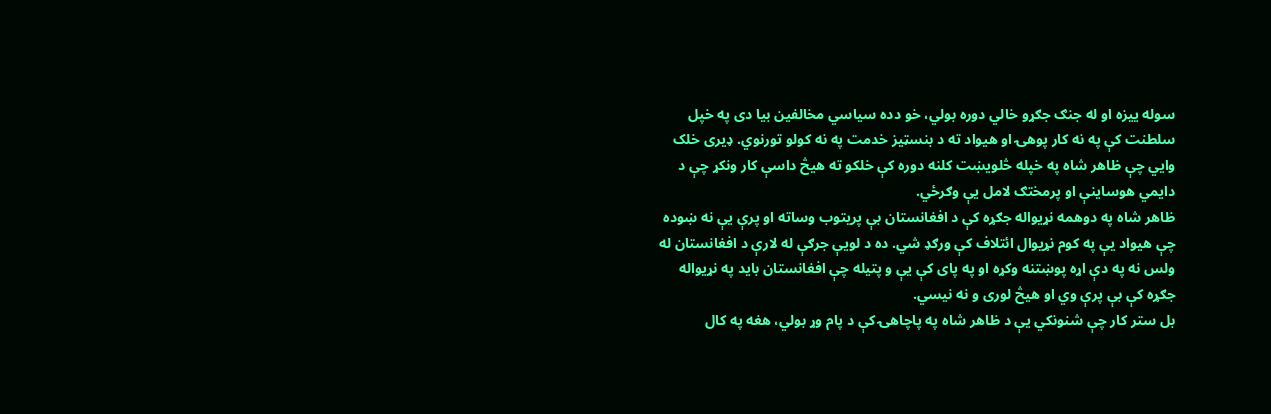سوله ييزه او له جنګ جګړو خالي دوره بولي، خو دده سياسي مخالفين بيا دى په خپل سلطنت کې په نه کار پوهۍ او هيواد ته د بنسټيز خدمت په نه کولو تورنوي. ډيرى خلک وايي چې ظاهر شاه په خپله څلويښت کلنه دوره کې خلکو ته هيڅ داسې کار ونکړ چې د دايمي هوساينې او پرمختګ لامل يې وګرځي.
ظاهر شاه په دوهمه نړيواله جګړه کې د افغانستان بې پريتوب وساته او پرې يې نه ښوده چې هيواد يې په کوم نړيوال ائتلاف کې ورګډ شي. ده د لويې جرګې له لارې د افغانستان له ولس نه په دې اړه پوښتنه وکړه او په پاى کې يې و پتيله چې افغانستان بايد په نړيواله جګړه کې بې پرې وي او هيڅ لورى و نه نيسي.
بل ستر کار چې شنونکي يې د ظاهر شاه په پاچاهۍ کې د پام وړ بولي، هغه په کال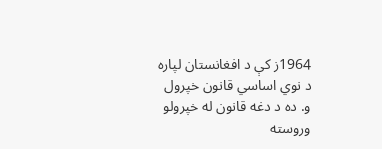1964ز کې د افغانستان لپاره د نوي اساسي قانون خپرول و. ده د دغه قانون له خپرولو وروسته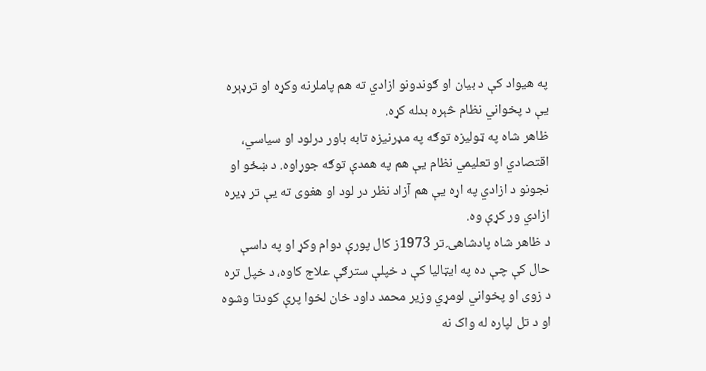په هيواد کې د بيان او ګوندونو ازادي ته هم پاملرنه وکړه او ترډېره يې د پخواني نظام څېره بدله کړه.
ظاهر شاه په ټوليزه توګه په مډرنيزه تابه باور درلود او سياسي، اقتصادي او تعليمي نظام يې هم په همدې توګه جوړاوه. د ښځو او نجونو د ازادي په اړه يې هم آزاد نظر در لود او هغوى ته يې تر ډيره ازادي ور کړې وه.
د ظاهر شاه پادشاهۍ تر 1973ز کال پورې دوام وکړ او په داسې حال کې چې ده په ايټاليا کې د خپلې سترګې علاج کاوه، د خپل تره د زوى او پخواني لومړي وزير محمد داود خان لخوا پرې کودتا وشوه او د تل لپاره له واک نه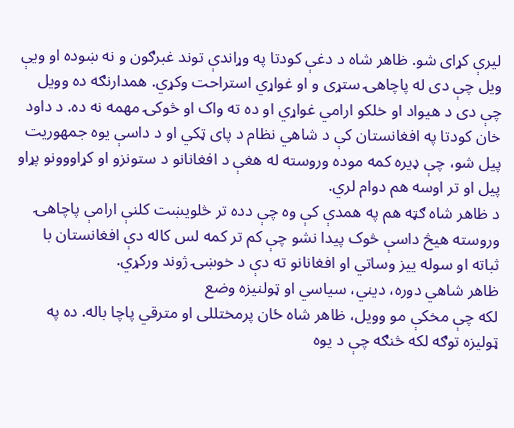ليرې کړاى شو. ظاهر شاه د دغې کودتا په وړاندې توند غبرګون و نه ښوده او ويې ويل چې دى له پاچاهۍ ستړى و او غواړي استراحت وکړي. همدارنګه ده وويل چې دى د هيواد او خلکو ارامي غواړي او ده ته واک او څوکۍ مهمه نه ده. د داود خان کودتا په افغانستان کې د شاهي نظام د پاى ټکي او د داسې يوه جمهوريت پيل شو، چې ډيره کمه موده وروسته له هغې د افغانانو د ستونزو او کړاووونو پړاو پيل او تر اوسه هم دوام لري.
د ظاهر شاه ګټه هم په همدې کې وه چې دده تر څلويښت کلنې ارامې پاچاهۍ وروسته هيڅ داسې څوک پيدا نشو چې کم تر کمه لس کاله دې افغانستان با ثباته او سوله ييز وساتي او افغانانو ته دې د خوښۍ ژوند ورکړي.
ظاهر شاهي دوره، ديني، سياسي او ټولنيزه وضع
لکه چې مخکې مو وويل، ظاهر شاه ځان پرمختللى او مترقي پاچا باله. ده په ټوليزه توګه لکه څنګه چې د يوه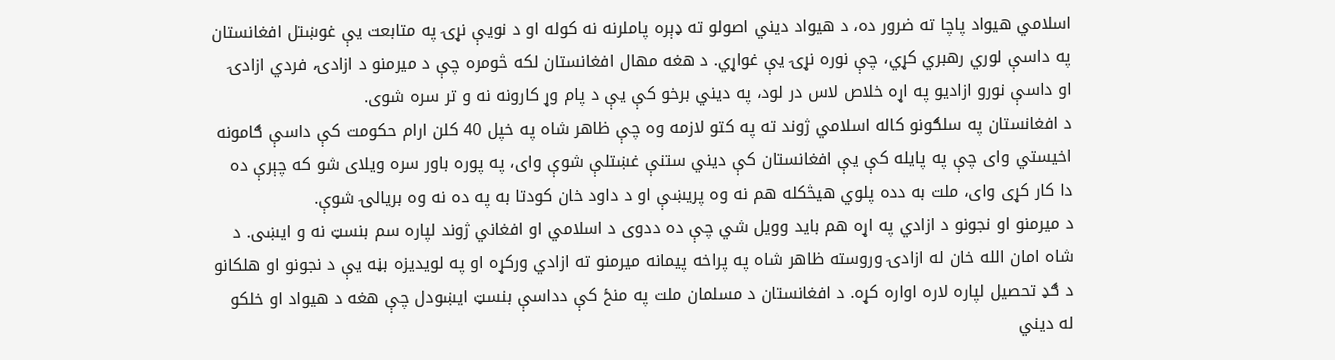اسلامي هيواد پاچا ته ضرور ده، د هيواد ديني اصولو ته ډېره پاملرنه نه کوله او د نويې نړۍ په متابعت يې غوښتل افغانستان په داسې لوري رهبري کړي، چې نوره نړۍ يې غواړي. د هغه مهال افغانستان لکه څومره چې د ميرمنو د ازادۍ، فردي ازادۍ او داسې نورو ازاديو په اړه خلاص لاس در لود، په ديني برخو کې يې د پام وړ کارونه نه و تر سره شوى.
د افغانستان په سلګونو کاله اسلامي ژوند ته په کتو لازمه وه چې ظاهر شاه په خپل 40 کلن ارام حکومت کې داسې ګامونه اخيستي واى چې په پايله کې يې افغانستان کې ديني ستنې غښتلې شوې واى، په پوره باور سره ويلاى شو که چېرې ده دا کار کړى واى، ملت به دده پلوي هيڅکله هم نه وه پريښې او د داود خان کودتا به په ده نه وه بريالۍ شوې.
د ميرمنو او نجونو د ازادي په اړه هم بايد وويل شي چې ده ددوى د اسلامي او افغاني ژوند لپاره سم بنسټ نه و ايښى. د شاه امان الله خان له ازادۍ وروسته ظاهر شاه په پراخه پيمانه ميرمنو ته ازادي ورکړه او په لويديزه بڼه يې د نجونو او هلکانو د ګډ تحصيل لپاره لاره اواره کړه. د افغانستان د مسلمان ملت په منځ کې دداسې بنسټ ايښودل چې هغه د هيواد او خلکو له ديني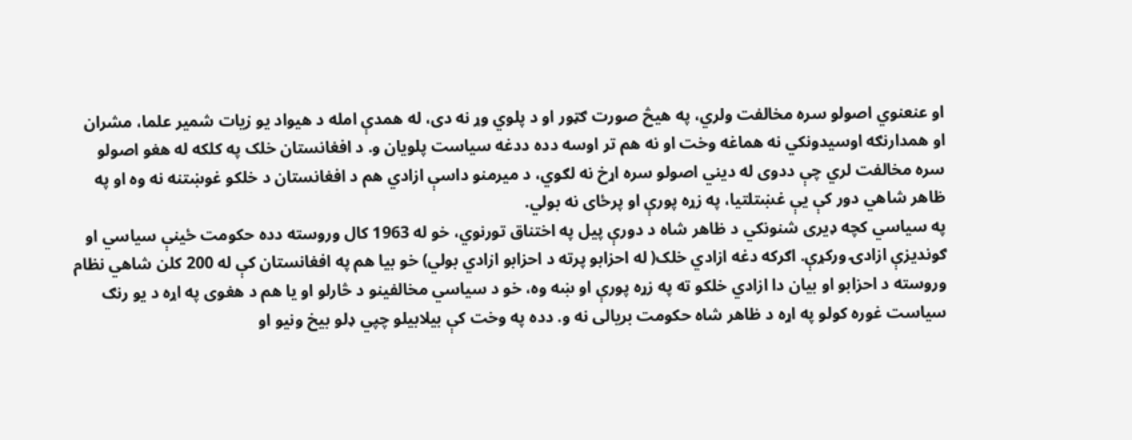او عنعنوي اصولو سره مخالفت ولري، په هيڅ صورت ګټور او د پلوي وړ نه دى، له همدې امله د هيواد يو زيات شمير علما، مشران او همدارنګه اوسيدونکي نه هماغه وخت او نه هم تر اوسه دده ددغه سياست پلويان و. د افغانستان خلک په کلکه له هغو اصولو سره مخالفت لري چې ددوى له ديني اصولو سره اړخ نه لګوي، د ميرمنو داسې ازادي هم د افغانستان د خلکو غوښتنه نه وه او په ظاهر شاهي دور کې يې غښتلتيا، په زړه پورې او پرځاى نه بولي.
په سياسي کچه ډيرى شنونکي د ظاهر شاه د دورې پيل په اختناق تورنوي، خو له 1963 کال وروسته دده حکومت ځينې سياسي او ګونديزې ازادۍ ورکړې. اګرکه دغه ازادي خلک( له احزابو پرته د احزابو ازادي بولي) خو بيا هم په افغانستان کې له 200 کلن شاهي نظام وروسته د احزابو او بيان دا ازادي خلکو ته په زړه پورې او ښه وه، خو د سياسي مخالفينو د څارلو او يا هم د هغوى په اړه د يو رنګ سياست غوره کولو په اړه د ظاهر شاه حکومت بريالى نه و. دده په وخت کې بيلابيلو چپي ډلو بيخ ونيو او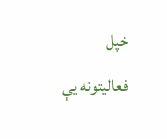خپل فعاليتونه يې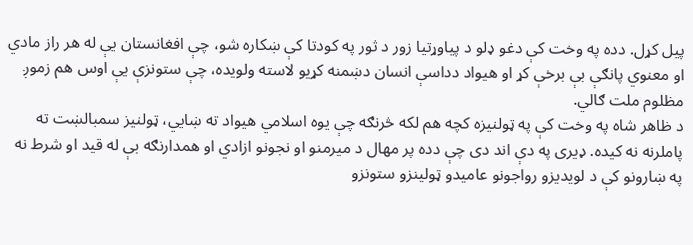پيل کړل. دده په وخت کې دغو ډلو د پياوړتيا زور د ثور په کودتا کې ښکاره شو، چې افغانستان يې له هر راز مادي او معنوي پانګې بې برخې کړ او هيواد دداسې انسان دښمنه کړيو لاسته ولويده، چې ستونزې يې اوس هم زموږ مظلوم ملت ګالي.
د ظاهر شاه په وخت کې په ټولنيزه کچه هم لکه څرنګه چې يوه اسلامي هيواد ته ښايي، ټولنيز سمبالښت ته پاملرنه نه کيده. ډيرى په دې اند دى چې دده پر مهال د ميرمنو او نجونو ازادي او همدارنګه بې له قيد او شرط نه په ښارونو کې د لويديزو رواجونو عاميدو ټولينزو ستونزو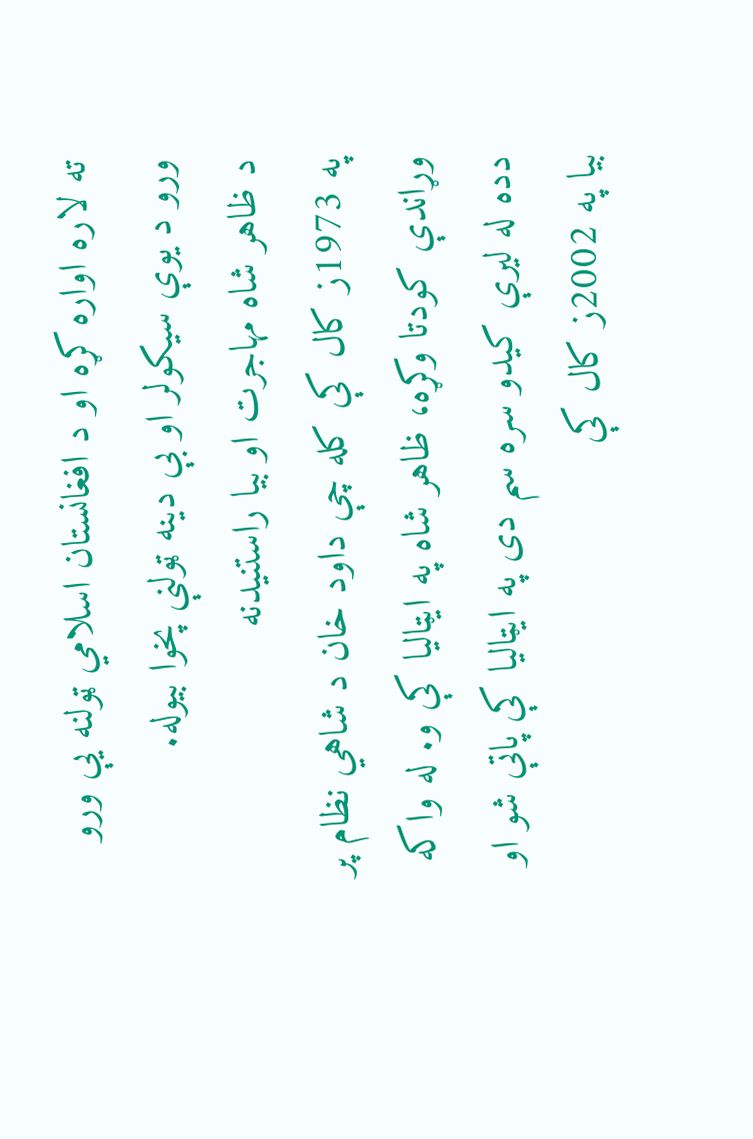ته لاره اواره کړه او د افغانستان اسلامي ټولنه يې ورو ورو د يوې سيکولر او بې دينه ټولنې پخوا بيوله.
د ظاهر شاه مهاجرت او بيا راستنيدنه
په 1973ز کال کې کله چې داود خان د شاهي نظام پر وړاندې کودتا وکړه، ظاهر شاه په ايټاليا کې و. له واکه دده له ليرې کيدو سره سم دى په ايټاليا کې پاتې شو او بيا په 2002ز کال کې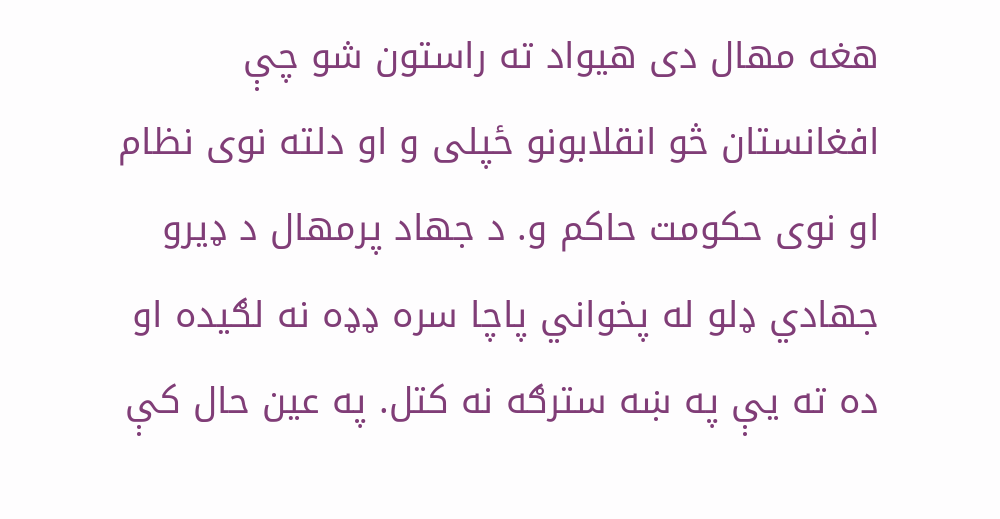هغه مهال دى هيواد ته راستون شو چې افغانستان څو انقلابونو ځپلى و او دلته نوى نظام او نوى حکومت حاکم و. د جهاد پرمهال د ډيرو جهادي ډلو له پخواني پاچا سره ډډه نه لګيده او ده ته يې په ښه سترګه نه کتل. په عين حال کې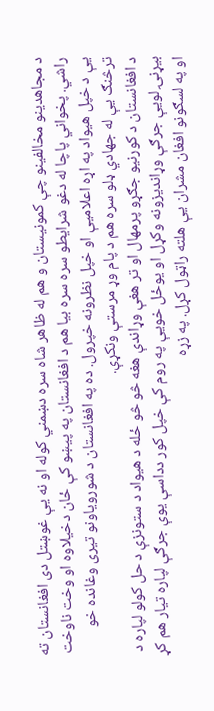د مجاهدينو مخالفينو چې کمونيستان و هم له ظاهر شاه سره دښمني کوله او نه يې غوښتل دى افغانستان ته راشي. پخواني پاچا له دغو شرايطو سره سره بيا هم د افغانستان په پيښو کې ځان دخيلاوه او وخت ناوخت يې د خپل هيواد په اړه اعلاميې او خپل نظرونه خپرول. ده په افغانستان د شوروياونو تيرى وغانده خو ترڅنګ يې له جهادي ډلو سره هم د پام وړ مرستې ونکړې.
د افغانستان د کورنيو جګړو پرمهال او تر هغې وړاندې هغه څو څو ځله د هيواد د ستونزې د حل کولو لپاره د بيړنۍ لويې جرګې وړانديزونه وکړل او يوځل خويې په روم کې خپل کور دداسې يوې جرګې لپاره تيار هم کړ او په لسګونو افغان مشران يې هلته راټول کړل. په زړه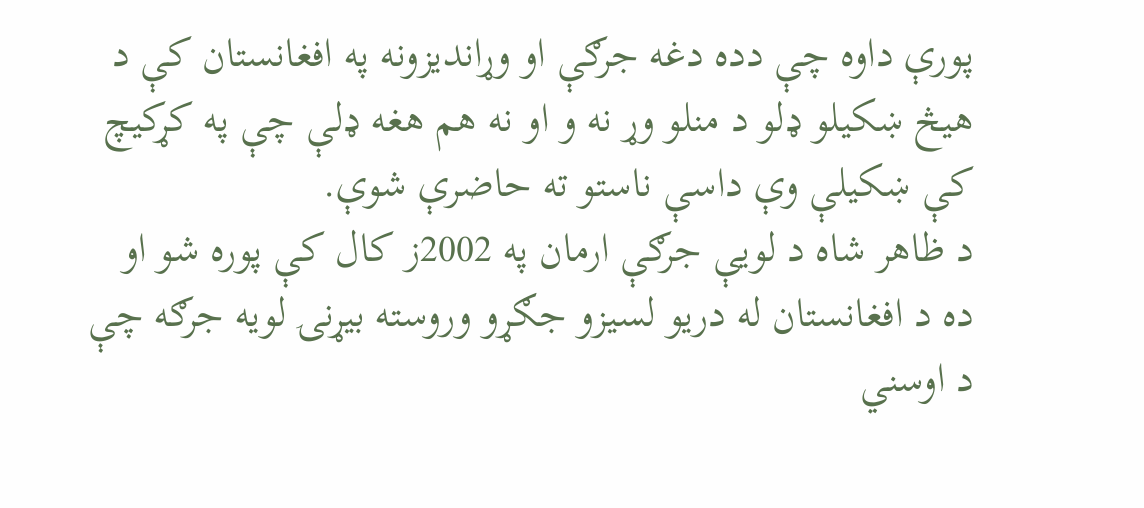پورې داوه چې دده دغه جرګې او وړانديزونه په افغانستان کې د هيڅ ښکيلو ډلو د منلو وړ نه و او نه هم هغه ډلې چې په کړکيچ کې ښکيلې وې داسې ناستو ته حاضرې شوې.
د ظاهر شاه د لويې جرګې ارمان په 2002ز کال کې پوره شو او ده د افغانستان له دريو لسيزو جګړو وروسته بيړنۍ لويه جرګه چې د اوسني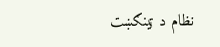نظام د ټينګښت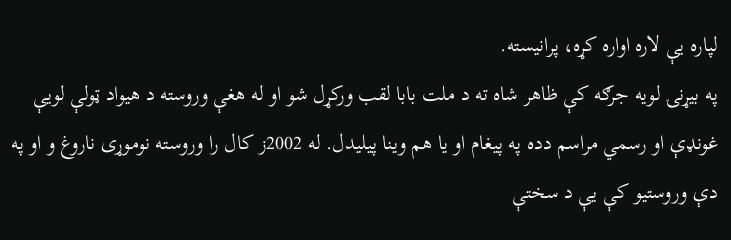لپاره يې لاره اواره کړه، پرانيسته.
په بيړنۍ لويه جرګه کې ظاهر شاه ته د ملت بابا لقب ورکړل شو او له هغې وروسته د هيواد ټولې لويې غونډې او رسمي مراسم دده په پيغام او يا هم وينا پيليدل. له 2002ز کال را وروسته نوموړى ناروغ و او په دې وروستيو کې يې د سختې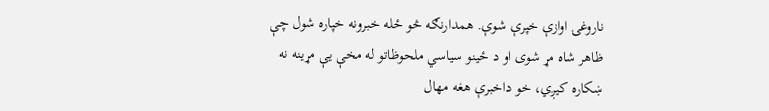ناروغۍ اوازې خپرې شوې. همدارنګه څو ځله خبرونه خپاره شول چې ظاهر شاه مړ شوى او د ځينو سياسي ملحوظاتو له مخې يې مړينه نه ښکاره کيږي، خو داخبرې هغه مهال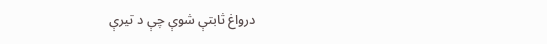درواغ ثابتې شوې چې د تيرې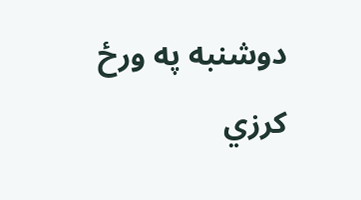دوشنبه په ورځ کرزي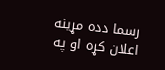رسما دده مړينه اعلان کړه او په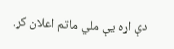دې اړه يې ملي ماتم اعلان کړ.